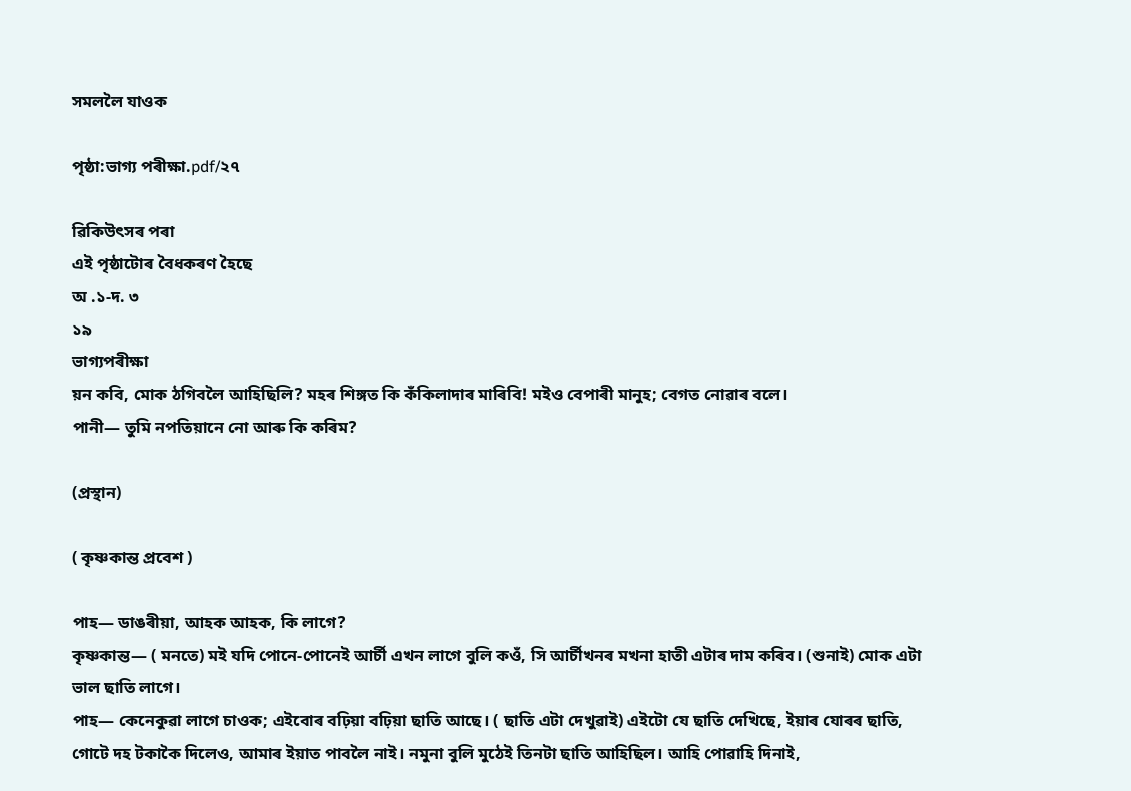সমললৈ যাওক

পৃষ্ঠা:ভাগ্য পৰীক্ষা.pdf/২৭

ৱিকিউৎসৰ পৰা
এই পৃষ্ঠাটোৰ বৈধকৰণ হৈছে
অ .১-দ. ৩
১৯
ভাগ্যপৰীক্ষা
য়ন কবি, মোক ঠগিবলৈ আহিছিলি? মহৰ শিঙ্গত কি কঁকিলাদাৰ মাৰিবি! মইও বেপাৰী মানুহ; বেগত নোৱাৰ বলে।
পানী— তুমি নপতিয়ানে নো আৰু কি কৰিম?

(প্ৰস্থান)

( কৃষ্ণকান্ত প্ৰবেশ )

পাহ— ডাঙৰীয়া, আহক আহক, কি লাগে?
কৃষ্ণকান্ত— ( মনতে) মই যদি পোনে-পোনেই আৰ্চী এখন লাগে বুলি কওঁ, সি আৰ্চীখনৰ মখনা হাতী এটাৰ দাম কৰিব। (শুনাই) মোক এটা ভাল ছাতি লাগে।
পাহ— কেনেকুৱা লাগে চাওক; এইবোৰ বঢ়িয়া বঢ়িয়া ছাতি আছে। ( ছাতি এটা দেখুৱাই) এইটো যে ছাতি দেখিছে, ইয়াৰ যোৰৰ ছাতি, গোটে দহ টকাকৈ দিলেও, আমাৰ ইয়াত পাবলৈ নাই। নমুনা বুলি মুঠেই তিনটা ছাতি আহিছিল। আহি পোৱাহি দিনাই,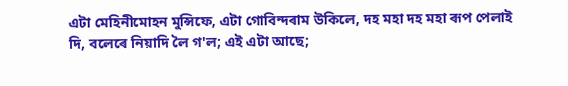এটা মেহিনীমোহন মুন্সিফে, এটা গোবিন্দৰাম উকিলে, দহ মহা দহ মহা ৰূপ পেলাই দি, বলেৰে নিয়াদি লৈ গ'ল; এই এটা আছে;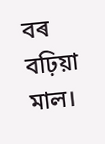বৰ বঢ়িয়া মাল।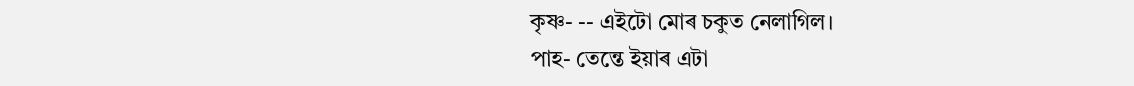কৃষ্ণ- -- এইটো মোৰ চকুত নেলাগিল।
পাহ- তেন্তে ইয়াৰ এটা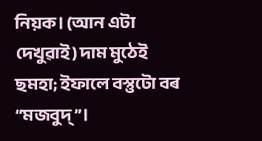নিয়ক। (আন এটা দেখুৱাই) দাম মুঠেই ছমহা; ইফালে বস্তুটো বৰ “মজবুদ্”।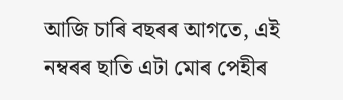আজি চাৰি বছৰৰ আগতে, এই নম্বৰৰ ছাতি এটা মোৰ পেহীৰ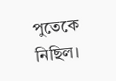পুতেকে নিছিল।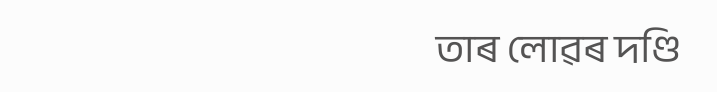তাৰ লোৱৰ দণ্ডি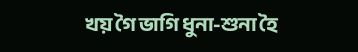খয় গৈ ভাগি ধুনা-শুনা হৈ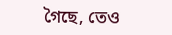গৈছে, তেও